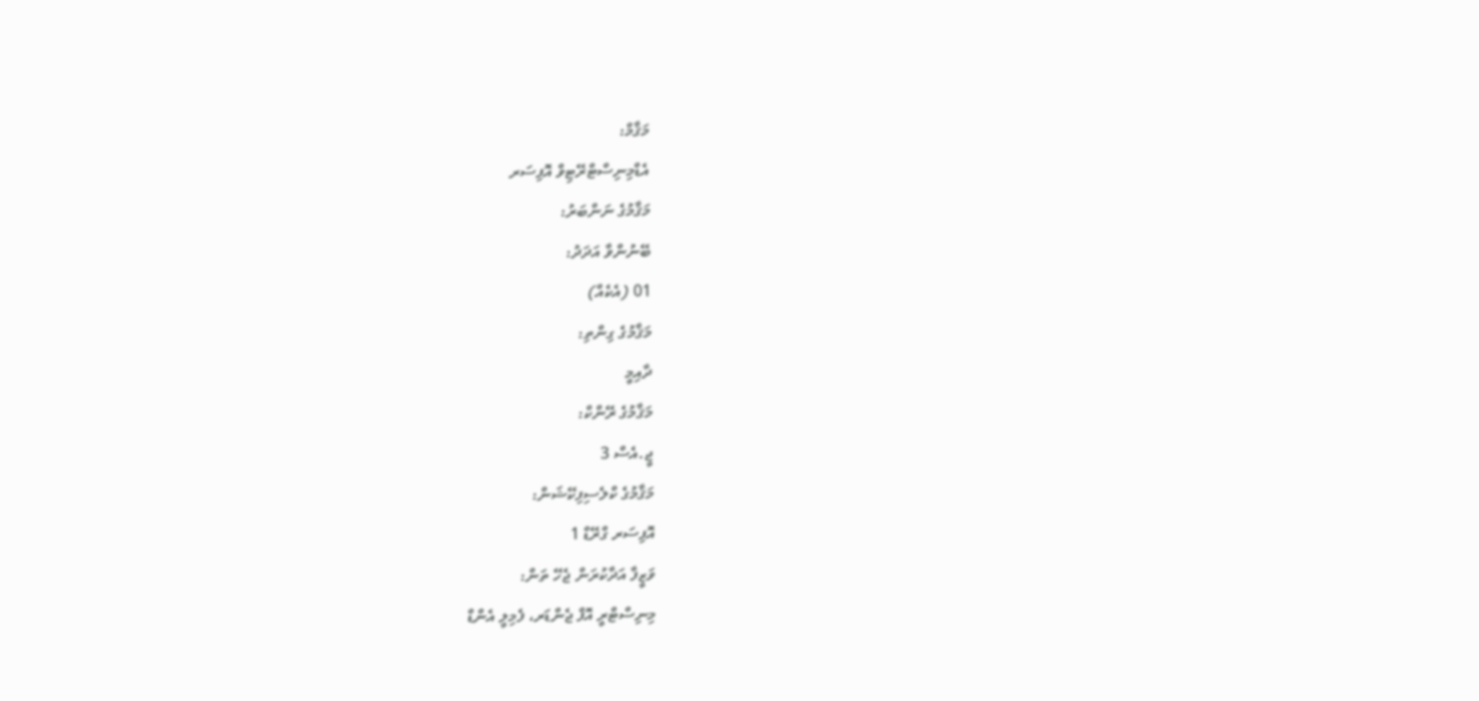މަޤާމް:
އެޑްމިނިސްޓްރޭޓިވް އޮފިސަރ
މަޤާމުގެ ނަންބަރު:
ބޭނުންވާ އަދަދު:
01 (އެކެއް)
މަޤާމުގެ ގިންތި:
ދާއިމީ
މަޤާމުގެ ރޭންކް:
ޖީ.އެސް 3
މަޤާމުގެ ކްލެސިފިކޭޝަން:
އޮފިސަރ ގްރޭޑް 1
ވަޒީފާ އަދާކުރަން ޖެހޭ ތަން:
މިނިސްޓްރީ އޮފް ޖެންޑަރ، ފެމިލީ އެންޑް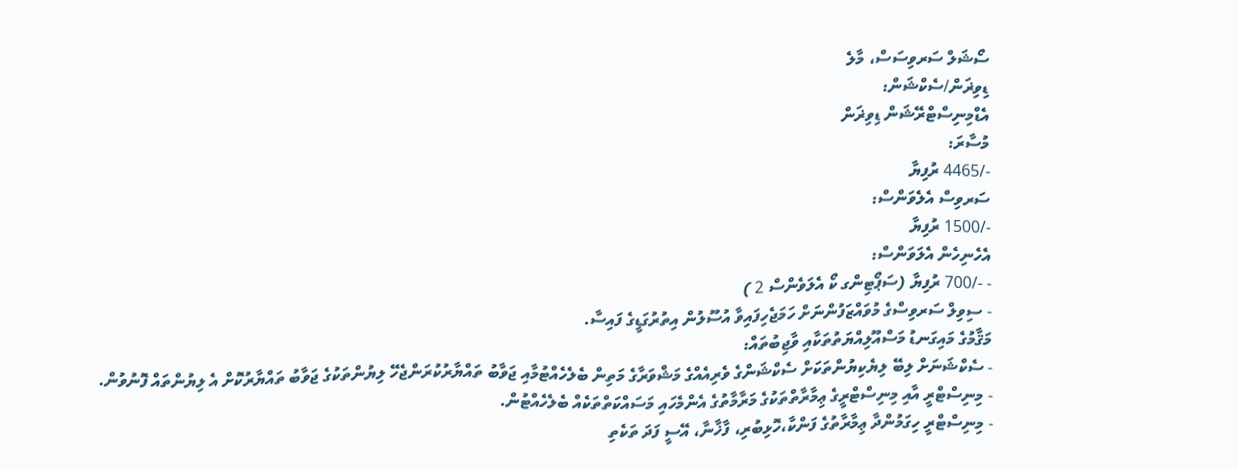ސޯޝަލް ސަރވިސަސް، މާލެ
ޑިވިޜަން/ސެކްޝަން:
އެޑްމިނިސްޓްރޭޝަން ޑިވިޜަން
މުސާރަ:
-/4465 ރުފިޔާ
ސަރވިސް އެލެވަންސް:
-/1500 ރުފިޔާ
އެހެނިހެން އެލަވަންސް:
- -/700 ރުފިޔާ (ސަޕޯޓިންގ ކޯ އެލަވެންސް 2 )
- ސިވިލް ސަރވިސްގެ މުވައްޒަފުންނަށް ހަމަޖެހިފައިވާ އުސޫލުން އިތުރުގަޑީގެ ފައިސާ.
މަޤާމުގެ މައިގަނޑު މަސްއޫލިއްޔަތުތަކާއި ވާޖިބުތައް:
- ސެކްޝަނަށް ލިބޭ ލިޔެކިޔުންތަކަށް ސެކްޝަންގެ ވެރިއެއްގެ މަޝްވަރާގެ މަތިން ބެލެހެއްޓުމާއި ޖަވާބު ތައްޔާރުކުރަންޖެހޭ ލިޔުންތަކުގެ ޖަވާބު ތައްޔާރުކޮށް އެ ލިޔުންތައް ފޮނުވުން.
- މިނިސްޓްރީ އާއި މިނިސްޓްރީގެ ޢިމާރާތްތަކުގެ މަރާމާތުގެ އެންމެހައި މަސައްކަތްތަކެއް ބެލެހެއްޓުން.
- މިނިސްޓްރީ ހިގަމުންދާ ޢިމާރާތުގެ ފަންކާ،ހޮޅިބުރި، ފާޚާނާ، އޭސީ ފަދަ ތަކެތި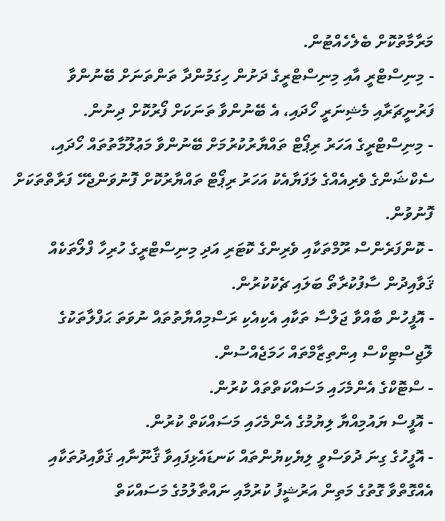މަރާމާތުކޮށް ބެލެހެއްޓުން.
- މިނިސްޓްރީ އާއި މިނިސްޓްރީގެ ދަށުން ހިގަމުންދާ ތަންތަނަށް ބޭނުންވާ ފަރުނީޗަރާއި މެޝިނަރީ ހޯދައި، އެ ބޭނުންވާ ތަނަކަށް ފޯރުކޮށް ދިނުން.
- މިނިސްޓްރީގެ އަހަރު ރިޕޯޓް ތައްޔާރުކުރުމަށް ބޭނުންވާ މަޢުލޫމާތުތައް ހޯދައި، ސެކްޝަންގެ ވެރިއެއްގެ ލަފަޔާއެކު އަހަރު ރިޕޯޓް ތައްޔާރުކޮށް ފޮނުވަންޖެހޭ ފަރާތްތަކަށް ފޮނުވުން.
- ކޮންފަރެންސް ރޫމްތަކާއި ވެރިންގެ ކޮޓަރި އަދި މިނިސްޓްރީގެ ހުރިހާ ފްލޯތަކެއް ޤަވާއިދުން ސާފުކުރާތޯ ބަލައި ޗެކުކުރުން.
- އޮފީހުން ބާއްވާ ޖަލްސާ ތަކާއި އެކިއެކި ރަސްމިއްޔާތުތައް ނުވަތަ ޙަފްލާތަކުގެ ލޮޖިސްޓިކްސް އިންތިޒާމްތައް ހަމަޖެއްސުން.
- ސްޓޮކްގެ އެންމެހައި މަސައްކަތްތައް ކުރުން.
- އޮފީސް ޔައުމިއްޔާ ލިޔުމުގެ އެންމެހައި މަސައްކަތް ކުރުން.
- އޮފީހުގެ ގިނަ ދުވަސްވީ ލިޔެކިޔުންތައް ކަނޑައެޅިފައިވާ ޤާނޫނާއި ޤަވާއިދުތަކާއި އެއްގޮތްވާ ގޮތުގެ މަތިން އަރުޝީފު ކުރުމާއި ނައްތާލުމުގެ މަސައްކަތް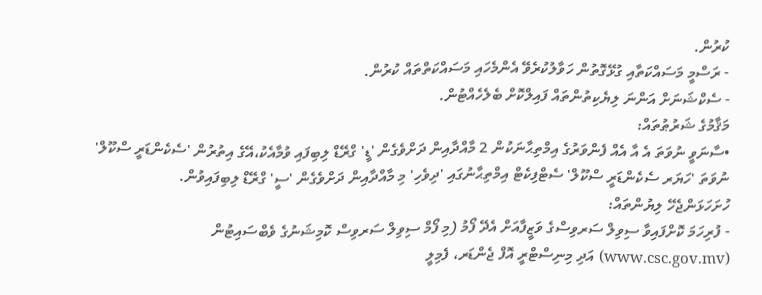ކުރުން.
- ރަސްމީ މަސައްކަތާއި ގުޅޭގޮތުން ހަވާލުކުރެވޭ އެންމެހައި މަސައްކަތްތައް ކުރުން.
- ސެކްޝަނަށް އަންނަ ލިޔެކިތުންތައް ފައިލްކޮށް ބެލެހެއްޓުން.
މަޤާމުގެ ޝަރުޠުތައް:
•ސާނަވީ ނުވަތަ އެ އާ އެއް ފެންވަރުގެ އިމްތިޙާނަކުން 2 މާއްދާއިން ދަށްވެގެން 'ޑީ' ގްރޭޑް ލިބިފައި ވުމާއެކު،އޭގެ އިތުރުން 'ސެކެންޑަރީ ސްކޫލް' ނުވަތަ 'ހަޔަރ ސެކެންޑަރީ ސްކޫލް' ސެޓްފިކެޓް އިމްތިޙާނުގައި 'ދިވެހި' މި މާއްދާއިން ދަށްވެގެން 'ސީ' ގްރޭޑް ލިބިފައިވުން.
ހުށަހަޅަންޖެހޭ ލިޔުންތައް:
- ފުރިހަމަ ކޮށްފައިވާ ސިވިލް ސަރވިސްގެ ވަޒީފާއަށް އެދޭ ފޯމު (މި ފޯމް ސިވިލް ސަރވިސް ކޮމިޝަނުގެ ވެބްސައިޓުން (www.csc.gov.mv) އަދި މިނިސްޓްރީ އޮފް ޖެންޑަރ، ފެމިލީ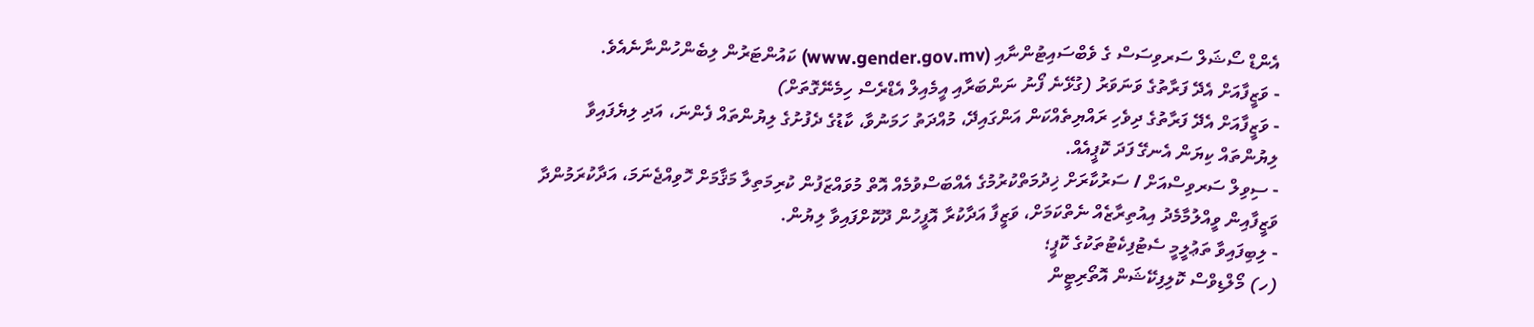އެންޑް ސޯޝަލް ސަރވިސަސް ގެ ވެބްސައިޓުންނާއި (www.gender.gov.mv) ކައުންޓަރުން ލިބެންހުންނާނެއެވެ.
- ވަޒީފާއަށް އެދޭ ފަރާތުގެ ވަނަވަރު (ގުޅޭނެ ފޯނު ނަންބަރާއި އީމެއިލް އެޑްރެސް ހިމެނޭގޮތަށް)
- ވަޒީފާއަށް އެދޭ ފަރާތުގެ ދިވެހި ރައްޔިތެއްކަން އަންގައިދޭ، މުއްދަތު ހަމަނުވާ، ކާޑުގެ ދެފުށުގެ ލިޔުންތައް ފެންނަ، އަދި ލިޔެފައިވާ ލިޔުންތައް ކިޔަން އެނގޭ ފަދަ ކޮޕީއެއް.
- ސިވިލް ސަރވިސްއަށް / ސަރުކާރަށް ޚިދުމަތްކުރުމުގެ އެއްބަސްވުމެއް އޮތް މުވައްޒަފުން ކުރިމަތިލާ މަޤާމަށް ހޮވިއްޖެނަމަ، އަދާކުރަމުންދާ ވަޒީފާއިން ވީއްލުމާމެދު އިއުތިރާޒެއް ނެތްކަމަށް، ވަޒީފާ އަދާކުރާ އޮފީހުން ދޫކޮށްފައިވާ ލިޔުން.
- ލިބިފައިވާ ތަޢުލީމީ ސެޓުފިކެޓުތަކުގެ ކޮޕީ؛
(ހ) މޯލްޑިވްސް ކޮލިފިކޭޝަން އޮތޯރިޓީން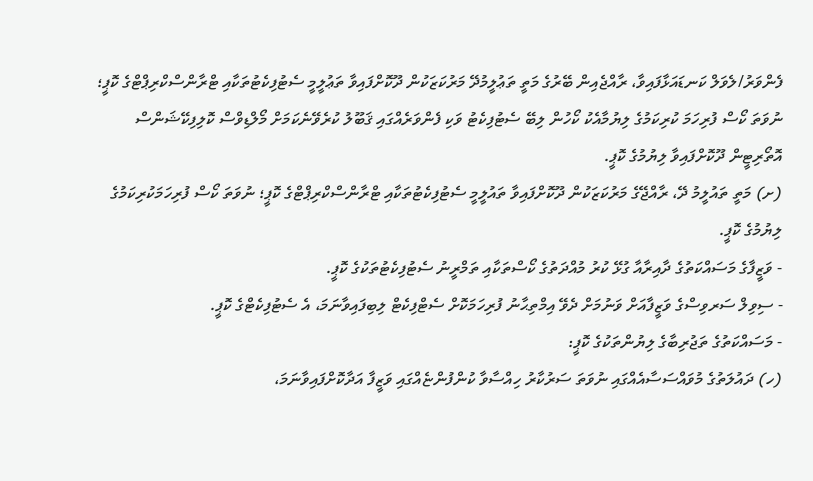ފެންވަރު/ލެވަލް ކަނޑައަޅާފައިވާ، ރާއްޖެއިން ބޭރުގެ މަތީ ތަޢުލީމުދޭ މަރުކަޒަކުން ދޫކޮށްފައިވާ ތަޢުލީމީ ސެޓުފިކެޓުތަކާއި ޓްރާންސްކްރިޕްޓްގެ ކޮޕީ؛ ނުވަތަ ކޯސް ފުރިހަމަ ކުރިކަމުގެ ލިޔުމާއެކު ކޯހުން ލިބޭ ސެޓުފިކެޓު ވަކި ފެންވަރެއްގައި ޤަބޫލު ކުރެވޭނެކަމަށް މޯލްޑިވްސް ކޮލިފިކޭޝަންސް އޮތޯރިޓީން ދޫކޮށްފައިވާ ލިޔުމުގެ ކޮޕީ.
(ށ) މަތީ ތައުލީމު ދޭ، ރާއްޖޭގެ މަރުކަޒަކުން ދޫކޮށްފައިވާ ތައުލީމީ ސެޓުފިކެޓުތަކާއި ޓްރާންސްކްރިޕްޓްގެ ކޮޕީ؛ ނުވަތަ ކޯސް ފުރިހަމަކުރިކަމުގެ ލިޔުމުގެ ކޮޕީ.
- ވަޒީފާގެ މަސައްކަތުގެ ދާއިރާއާ ގުޅޭ ކުރު މުއްދަތުގެ ކޯސްތަކާއި ތަމްރީނު ސެޓުފިކެޓުތަކުގެ ކޮޕީ.
- ސިވިލް ސަރވިސްގެ ވަޒީފާއަށް ވަނުމަށް ދެވޭ އިމްތިޙާނު ފުރިހަމަކޮށް ސެޓްފިކެޓް ލިބިފައިވާނަމަ، އެ ސެޓުފިކެޓްގެ ކޮޕީ.
- މަސައްކަތުގެ ތަޖުރިބާގެ ލިޔުންތަކުގެ ކޮޕީ:
(ހ) ދައުލަތުގެ މުވައްސަސާއެއްގައި ނުވަތަ ސަރުކާރު ހިއްސާވާ ކުންފުންޏެއްގައި ވަޒީފާ އަދާކޮށްފައިވާނަމަ،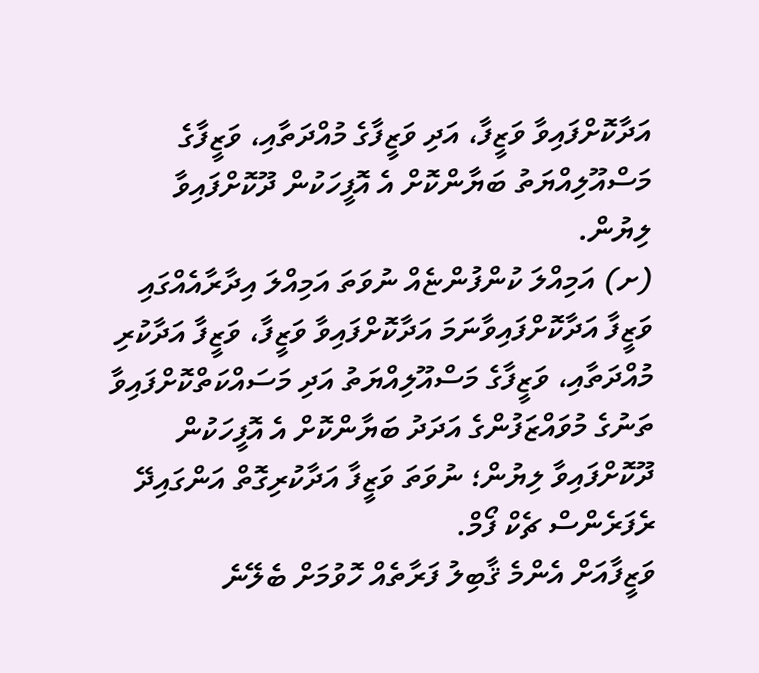އަދާކޮށްފައިވާ ވަޒީފާ، އަދި ވަޒީފާގެ މުއްދަތާއި، ވަޒީފާގެ މަސްއޫލިއްޔަތު ބަޔާންކޮށް އެ އޮފީހަކުން ދޫކޮށްފައިވާ ލިޔުން.
(ށ) އަމިއްލަ ކުންފުންޏެއް ނުވަތަ އަމިއްލަ އިދާރާއެއްގައި ވަޒީފާ އަދާކޮށްފައިވާނަމަ އަދާކޮށްފައިވާ ވަޒީފާ، ވަޒީފާ އަދާކުރި މުއްދަތާއި، ވަޒީފާގެ މަސްއޫލިއްޔަތު އަދި މަސައްކަތްކޮށްފައިވާ ތަނުގެ މުވައްޒަފުންގެ އަދަދު ބަޔާންކޮށް އެ އޮފީހަކުން ދޫކޮށްފައިވާ ލިޔުން؛ ނުވަތަ ވަޒީފާ އަދާކުރިގޮތް އަންގައިދޭ ރެފަރެންސް ޗެކް ފޯމް.
ވަޒީފާއަށް އެންމެ ޤާބިލު ފަރާތެއް ހޮވުމަށް ބެލޭނެ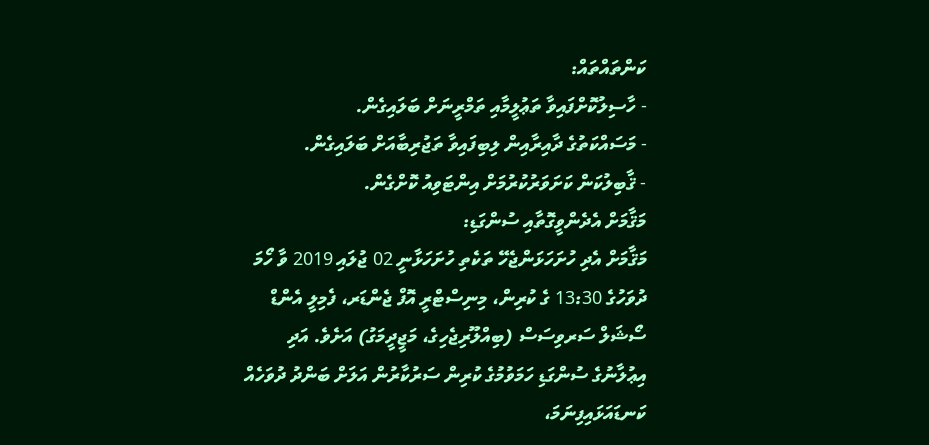ކަންތައްތައް:
- ހާސިލުކޮށްފައިވާ ތަޢުލީމާއި ތަމްރީނަށް ބަލައިގެން.
- މަސައްކަތުގެ ދާއިރާއިން ލިބިފައިވާ ތަޖުރިބާއަށް ބަލައިގެން.
- ޤާބިލުކަން ކަށަވަރުކުރުމަށް އިންޓަވިއު ކޮށްގެން.
މަޤާމަށް އެދެންވީގޮތާއި ސުންގަޑި:
މަޤާމަށް އެދި ހުށަހަޅަންޖެހޭ ތަކެތި ހުށަހަޅާނީ 02 ޖުލައި 2019 ވާ ހޯމަ ދުވަހުގެ 13:30 ގެ ކުރިން، މިނިސްޓްރީ އޮފް ޖެންޑަރ، ފެމިލީ އެންޑް ސޯޝަލް ސަރވިސަސް (ބިއްލޫރިޖެހިގެ، މަޖީދީމަގު) އަށެވެ. އަދި އިޢުލާނުގެ ސުންގަޑި ހަމަވުމުގެ ކުރިން ސަރުކާރުން އަލަށް ބަންދު ދުވަހެއް ކަނޑައަޅައިފިނަމަ،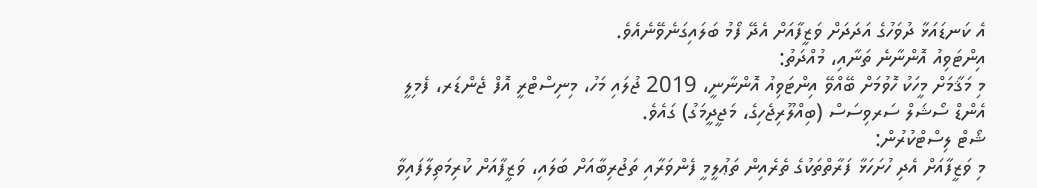އެ ކަނޑައަޅާ ދުވަހުގެ އަދަދަށް ވަޒީފާއަށް އެދޭ ފޯމު ބަލައިގަނެވޭނެއެވެ.
އިންޓަވިއު އޮންނާނެ ތަނާއި، މުއްދަތު:
މި މަޤާމަށް މީހަކު ހޮވުމަށް ބޭއްވޭ އިންޓަވިއު އޮންނާނީ، 2019 ޖުލައި މަހު، މިނިސްޓްރީ އޮފް ޖެންޑަރ، ފެމިލީ އެންޑް ސޯޝަލް ސަރވިސަސް (ބިއްލޫރިޖެހިގެ، މަޖީދީމަގު) ގައެވެ.
ޝޯޓް ލިސްޓްކުރުން:
މި ވަޒީފާއަށް އެދި ހުށަހަޅާ ފަރާތްތަކުގެ ތެރެއިން ތަޢުލީމީ ފެންވަރާއި ތަޖުރިބާއަށް ބަލައި، ވަޒީފާއަށް ކުރިމަތިލާފައިވާ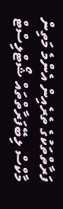ފަރާތްތަކުގެ ތެރެއިން އެންމެ މަތިން މާކްސް ލިބޭފަރާތްތައް ޝޯޓްލިސްޓް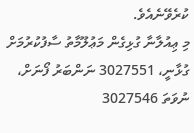ކުރެވޭނެއެވެ.
މި ޢިއުލާނާ ގުޅިގެން މަޢުލޫމާތު ސާފުކުރުމަށް ގުޅާނީ، 3027551 ނަންބަރު ފޯނަށް، ނުވަތަ 3027546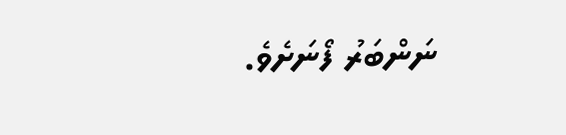ނަންބަރު ފޯނަށެވެ.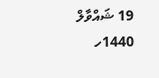19 ޝައްވާލް 1440ހ